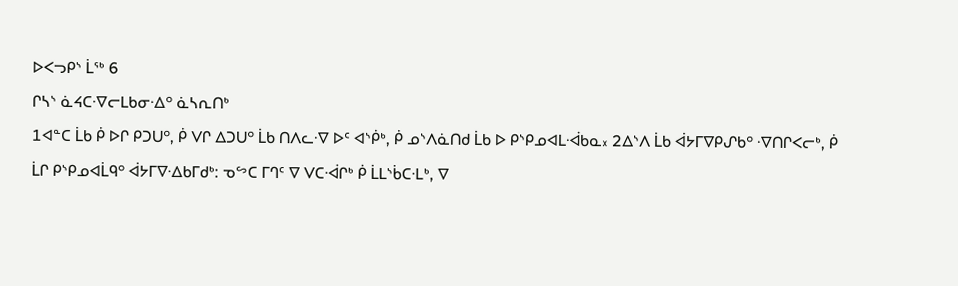ᐅᐸᓓᑭᔅ ᒫᕐᒃ 6
ᒋᓴᔅ ᓈᔦᑕᐌᓕᒪᑲᓂᐎᐤ ᓈᓴᕆᑎᒃ
1ᐊᓐᑕ ᒫᑲ ᑮ ᐅᒋ ᑭᑐᑌᐤ, ᑮ ᐯᒋ ᐃᑐᑌᐤ ᒫᑲ ᑎᐱᓚᐌ ᐅᑦ ᐊᔅᑮᒃ, ᑮ ᓄᔅᐱᓈᑎᑯ ᒫᑲ ᐅ ᑭᔅᑭᓄᐊᒪᐙᑲᓇ᙮ 2ᐃᔅᐱ ᒫᑲ ᐋᔭᒥᐁᑭᔑᑲᐤ ᐌᑎᒋᐸᓕᒃ, ᑮ ᒫᒋ ᑭᔅᑭᓄᐊᒫᑫᐤ ᐋᔭᒥᐁᐎᑲᒥᑯᒃ: ᓀᔥᑕ ᒥᒉᑦ ᐁ ᐯᑕᐙᒋᒃ ᑮ ᒫᒪᔅᑳᑕᒶᒃ, ᐁ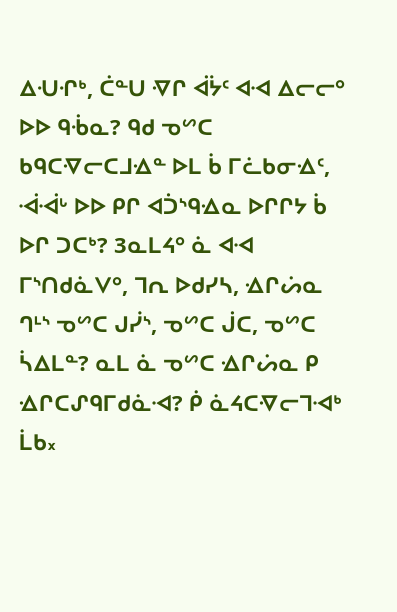ᐃᑗᒔᒃ, ᑖᓐᑌ ᐌᒋ ᐋᔮᑦ ᐊᐗ ᐃᓕᓕᐤ ᐅᐅ ᑫᒀᓇ? ᑫᑯ ᓀᔥᑕ ᑲᑫᑕᐌᓕᑕᒧᐎᓐ ᐅᒪ ᑳ ᒥᓛᑲᓂᐎᑦ, ᐙᐙᒡ ᐅᐅ ᑭᒋ ᐊᑑᔅᑫᐎᓇ ᐅᒋᒋᔭ ᑳ ᐅᒋ ᑐᑕᒃ? 3ᓇᒪᔦᐤ ᓈ ᐊᐗ ᒥᔅᑎᑯᓈᐯᐤ, ᒣᕆ ᐅᑯᓯᓴ, ᐎᒋᔖᓇ ᒉᒻᔅ ᓀᔥᑕ ᒍᓰᔅ, ᓀᔥᑕ ᒎᑕ, ᓀᔥᑕ ᓵᐃᒪᓐ? ᓇᒪ ᓈ ᓀᔥᑕ ᐎᒋᔖᓇ ᑭ ᐎᒋᑕᔑᑫᒥᑯᓈᐗ? ᑮ ᓈᔦᑕᐌᓕᒣᐗᒃ ᒫᑲ᙮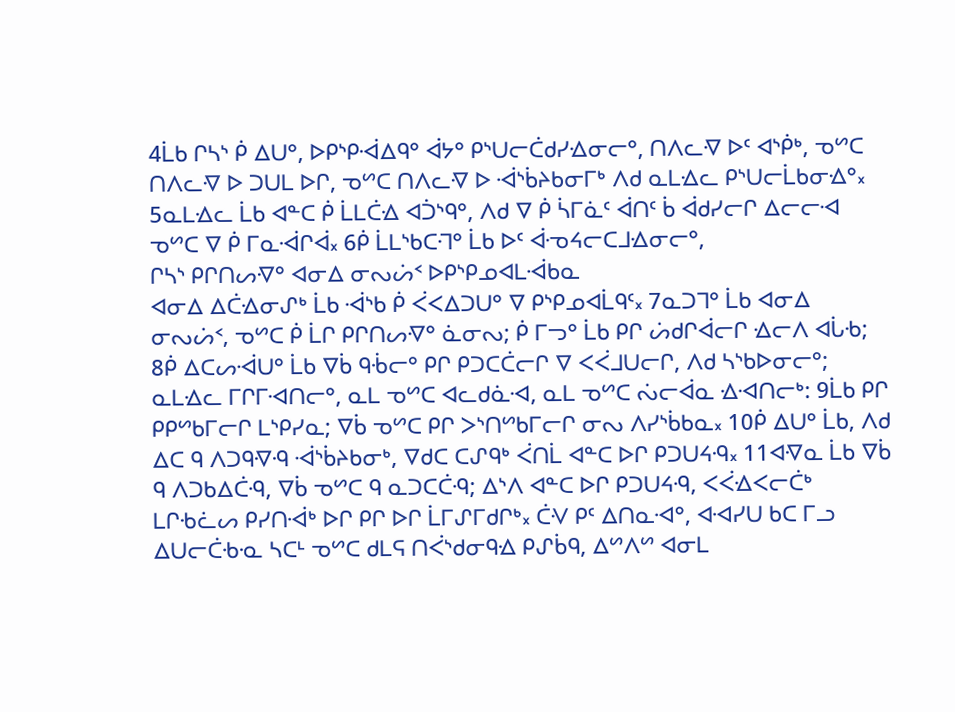4ᒫᑲ ᒋᓴᔅ ᑮ ᐃᑌᐤ, ᐅᑭᔅᑭᐙᐃᑫᐤ ᐋᔭᐤ ᑭᔅᑌᓕᑖᑯᓯᐎᓂᓕᐤ, ᑎᐱᓚᐌ ᐅᑦ ᐊᔅᑮᒃ, ᓀᔥᑕ ᑎᐱᓚᐌ ᐅ ᑐᑌᒪ ᐅᒋ, ᓀᔥᑕ ᑎᐱᓚᐌ ᐅ ᐙᔅᑳᔨᑲᓂᒥᒃ ᐱᑯ ᓇᒪᐎᓚ ᑭᔅᑌᓕᒫᑲᓂᐎᐤ᙮
5ᓇᒪᐎᓚ ᒫᑲ ᐊᓐᑕ ᑮ ᒫᒪᑖᐎ ᐊᑑᔅᑫᐤ, ᐱᑯ ᐁ ᑮ ᓵᒥᓈᑦ ᐋᑎᑦ ᑳ ᐋᑯᓯᓕᒋ ᐃᓕᓕᐗ ᓀᔥᑕ ᐁ ᑮ ᒥᓇᐙᒋᐋ᙮ 6ᑮ ᒫᒪᔅᑲᑕᒬᐤ ᒫᑲ ᐅᑦ ᐋᓉᔦᓕᑕᒧᐎᓂᓕᐤ,
ᒋᓴᔅ ᑭᒋᑎᔕᐌᐤ ᐊᓂᐃ ᓂᔓᔖᑉ ᐅᑭᔅᑭᓄᐊᒪᐙᑲᓇ
ᐊᓂᐃ ᐃᑖᐎᓂᔑᒃ ᒫᑲ ᐙᔅᑲ ᑮ ᐹᐸᐃᑐᑌᐤ ᐁ ᑭᔅᑭᓄᐊᒫᑫᑦ᙮ 7ᓇᑐᒣᐤ ᒫᑲ ᐊᓂᐃ ᓂᔓᔖᑉ, ᓀᔥᑕ ᑮ ᒫᒋ ᑭᒋᑎᔕᐌᐤ ᓈᓂᔓ; ᑮ ᒥᓓᐤ ᒫᑲ ᑭᒋ ᔖᑯᒋᐋᓕᒋ ᐎᓕᐱ ᐊᒑᑾ; 8ᑮ ᐃᑕᔕᐙᑌᐤ ᒫᑲ ᐁᑳ ᑫᒀᓕᐤ ᑭᒋ ᑭᑐᑕᑖᓕᒋ ᐁ ᐸᐹᒧᑌᓕᒋ, ᐱᑯ ᓴᔅᑲᐅᓂᓕᐤ; ᓇᒪᐎᓚ ᒥᒋᒥᐗᑎᓕᐤ, ᓇᒪ ᓀᔥᑕ ᐊᓚᑯᓈᐗ, ᓇᒪ ᓀᔥᑕ ᔔᓕᐋᓇ ᐎᐗᑎᓕᒃ: 9ᒫᑲ ᑭᒋ ᑭᑭᔥᑲᒥᓕᒋ ᒪᔅᑭᓯᓇ; ᐁᑳ ᓀᔥᑕ ᑭᒋ ᐳᔅᑎᔥᑲᒥᓕᒋ ᓂᔓ ᐱᓯᔅᑳᑲᓇ᙮ 10ᑮ ᐃᑌᐤ ᒫᑲ, ᐱᑯ ᐃᑕ ᑫ ᐱᑐᑫᐌᑴ ᐙᔅᑳᔨᑲᓂᒃ, ᐁᑯᑕ ᑕᔑᑫᒃ ᐹᑎᒫ ᐊᓐᑕ ᐅᒋ ᑭᑐᑌᔦᑴ᙮ 11ᐊᐌᓇ ᒫᑲ ᐁᑳ ᑫ ᐱᑐᑲᐃᑖᑴ, ᐁᑳ ᓀᔥᑕ ᑫ ᓇᑐᑕᑖᑴ; ᐃᔅᐱ ᐊᓐᑕ ᐅᒋ ᑭᑐᑌᔦᑴ, ᐸᐹᐎᐸᓕᑖᒃ ᒪᒋᑾᓛᔕ ᑭᓯᑎᐙᒃ ᐅᒋ ᑭᒋ ᐅᒋ ᒫᒥᔑᒥᑯᒋᒃ᙮ ᑖᐺ ᑭᑦ ᐃᑎᓇᐗᐤ, ᐊᐗᓯᑌ ᑲᑕ ᒥᓗ ᐃᑌᓕᑖᑾᓋ ᓴᑕᒻ ᓀᔥᑕ ᑯᒪᕋ ᑎᐹᔅᑯᓂᑫᐎ ᑭᔑᑳᑫ, ᐃᔥᐱᔥ ᐊᓂᒪ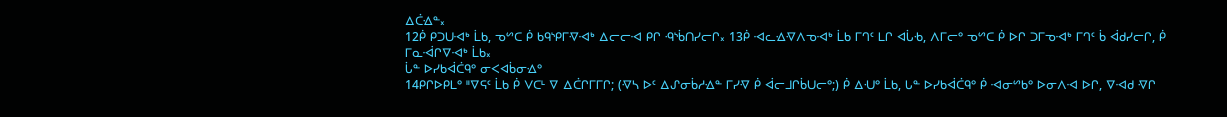ᐃᑖᐎᓐ᙮
12ᑮ ᑭᑐᑌᐗᒃ ᒫᑲ, ᓀᔥᑕ ᑮ ᑲᑫᔅᑭᒥᐌᐗᒃ ᐃᓕᓕᐗ ᑭᒋ ᑴᔅᑳᑎᓯᓕᒋ᙮ 13ᑮ ᐗᓚᐎᐌᐱᓀᐗᒃ ᒫᑲ ᒥᒉᑦ ᒪᒋ ᐊᒑᑾ, ᐱᒥᓕᐤ ᓀᔥᑕ ᑮ ᐅᒋ ᑐᒥᓀᐗᒃ ᒥᒉᑦ ᑳ ᐋᑯᓯᓕᒋ, ᑮ ᒥᓇᐙᒋᐁᐗᒃ ᒫᑲ᙮
ᒑᓐ ᐅᓯᑲᐋᑖᑫᐤ ᓂᐸᐊᑳᓂᐎᐤ
14ᑭᒋᐅᑭᒪᐤ ᐦᐁᕋᑦ ᒫᑲ ᑮ ᐯᑕᒻ ᐁ ᐃᑖᒋᒥᒥᒋ; (ᐌᓴ ᐅᑦ ᐃᔑᓂᑳᓱᐎᓐ ᒥᓯᐌ ᑮ ᐋᓕᒧᒋᑳᑌᓕᐤ;) ᑮ ᐃᑗᐤ ᒫᑲ, ᒐᓐ ᐅᓯᑲᐋᑖᑫᐤ ᑮ ᐗᓂᔥᑲᐤ ᐅᓂᐱᐗ ᐅᒋ, ᐁᐗᑯ ᐌᒋ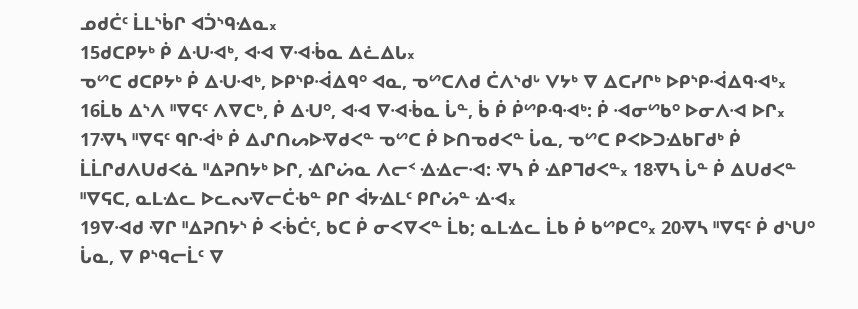ᓄᑯᑖᑦ ᒫᒪᔅᑳᒋ ᐊᑑᔅᑫᐎᓇ᙮
15ᑯᑕᑭᔭᒃ ᑮ ᐃᑗᐗᒃ, ᐊᐗ ᐁᐗᒀᓇ ᐃᓛᐃᒐ᙮
ᓀᔥᑕ ᑯᑕᑭᔭᒃ ᑮ ᐃᑗᐗᒃ, ᐅᑭᔅᑭᐙᐃᑫᐤ ᐊᓇ, ᓀᔥᑕᐱᑯ ᑖᐱᔅᑯᒡ ᐯᔭᒃ ᐁ ᐃᑕᓯᒋᒃ ᐅᑭᔅᑭᐙᐃᑫᐗᒃ᙮
16ᒫᑲ ᐃᔅᐱ ᐦᐁᕋᑦ ᐱᐁᑕᒃ, ᑮ ᐃᑗᐤ, ᐊᐗ ᐁᐗᒀᓇ ᒑᓐ, ᑳ ᑮ ᑮᔥᑭᑴᐗᒃ: ᑮ ᐗᓂᔥᑲᐤ ᐅᓂᐱᐗ ᐅᒋ᙮ 17ᐌᓴ ᐦᐁᕋᑦ ᑫᒋᐙᒃ ᑮ ᐃᔑᑎᔕᐅᐌᑯᐸᓐ ᓀᔥᑕ ᑮ ᐅᑎᓀᑯᐸᓐ ᒑᓇ, ᓀᔥᑕ ᑭᐸᐅᑐᐎᑲᒥᑯᒃ ᑮ ᒫᒫᒋᑯᐱᑌᑯᐸᓈ ᐦᐃᕈᑎᔭᒃ ᐅᒋ, ᐎᒋᔖᓇ ᐱᓕᑉ ᐎᐎᓕᐗ: ᐌᓴ ᑮ ᐎᑭᒣᑯᐸᓐ᙮ 18ᐌᓴ ᒑᓐ ᑮ ᐃᑌᑯᐸᓐ ᐦᐁᕋᑕ, ᓇᒪᐎᓚ ᐅᓚᔓᐌᓕᑖᑾᓐ ᑭᒋ ᐋᔭᐎᒪᑦ ᑭᒋᔖᓐ ᐎᐗ᙮
19ᐁᐗᑯ ᐌᒋ ᐦᐃᕈᑎᔭᔅ ᑮ ᐸᒀᑖᑦ, ᑲᑕ ᑮ ᓂᐸᐁᐸᓐ ᒫᑲ; ᓇᒪᐎᓚ ᒫᑲ ᑮ ᑲᔥᑭᑕᐤ᙮ 20ᐌᓴ ᐦᐁᕋᑦ ᑮ ᑯᔅᑌᐤ ᒑᓇ, ᐁ ᑭᔅᑫᓕᒫᑦ ᐁ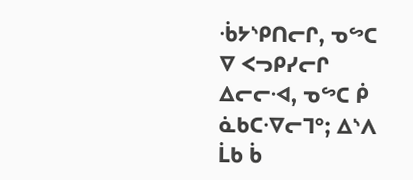ᒀᔭᔅᑭᑎᓕᒋ, ᓀᔥᑕ ᐁ ᐸᓓᑭᓯᓕᒋ ᐃᓕᓕᐗ, ᓀᔥᑕ ᑮ ᓈᑲᑕᐌᓕᒣᐤ; ᐃᔅᐱ ᒫᑲ ᑳ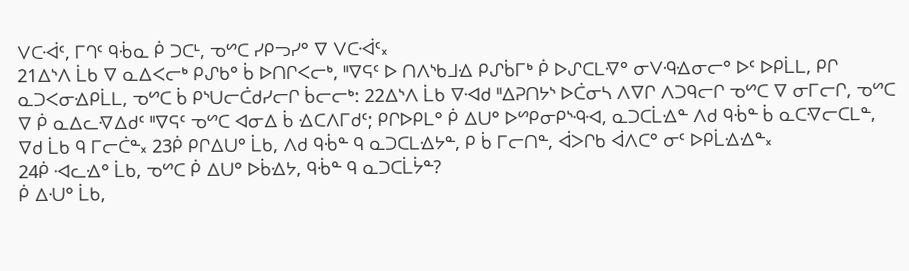ᐯᑕᐙᑦ, ᒥᒉᑦ ᑫᒀᓇ ᑮ ᑐᑕᒻ, ᓀᔥᑕ ᓯᑭᓓᓯᐤ ᐁ ᐯᑕᐙᑦ᙮
21ᐃᔅᐱ ᒫᑲ ᐁ ᓇᐃᐸᓕᒃ ᑭᔑᑲᐤ ᑳ ᐅᑎᒋᐸᓕᒃ, ᐦᐁᕋᑦ ᐅ ᑎᐱᔅᑲᒧᐎ ᑭᔑᑳᒥᒃ ᑮ ᐅᔑᑕᒪᐌᐤ ᓂᐯᑴᐎᓂᓕᐤ ᐅᑦ ᐅᑭᒫᒪ, ᑭᒋ ᓇᑐᐸᓂᐎᑭᒫᒪ, ᓀᔥᑕ ᑳ ᑭᔅᑌᓕᑖᑯᓯᓕᒋ ᑳᓕᓕᒃ: 22ᐃᔅᐱ ᒫᑲ ᐁᐗᑯ ᐦᐃᕈᑎᔭᔅ ᐅᑖᓂᓴ ᐱᐁᒋ ᐱᑐᑫᓕᒋ ᓀᔥᑕ ᐁ ᓂᒥᓕᒋ, ᓀᔥᑕ ᐁ ᑮ ᓇᐃᓚᐌᐃᑯᑦ ᐦᐁᕋᑦ ᓀᔥᑕ ᐊᓂᐃ ᑳ ᐎᑕᐱᒥᑯᑦ; ᑭᒋᐅᑭᒪᐤ ᑮ ᐃᑌᐤ ᐅᔥᑭᓂᑭᔅᑴᐗ, ᓇᑐᑕᒫᐎᓐ ᐱᑯ ᑫᒀᓐ ᑳ ᓇᑕᐌᓕᑕᒪᓐ, ᐁᑯ ᒫᑲ ᑫ ᒥᓕᑖᓐ᙮ 23ᑮ ᑭᒋᐃᑌᐤ ᒫᑲ, ᐱᑯ ᑫᒀᓐ ᑫ ᓇᑐᑕᒪᐎᔭᓐ, ᑭ ᑳ ᒥᓕᑎᓐ, ᐋᐳᒋᑲ ᐋᐱᑕᐤ ᓂᑦ ᐅᑭᒫᐎᐎᓐ᙮
24ᑮ ᐗᓚᐎᐤ ᒫᑲ, ᓀᔥᑕ ᑮ ᐃᑌᐤ ᐅᑳᐎᔭ, ᑫᒀᓐ ᑫ ᓇᑐᑕᒫᔮᓐ?
ᑮ ᐃᑗᐤ ᒫᑲ,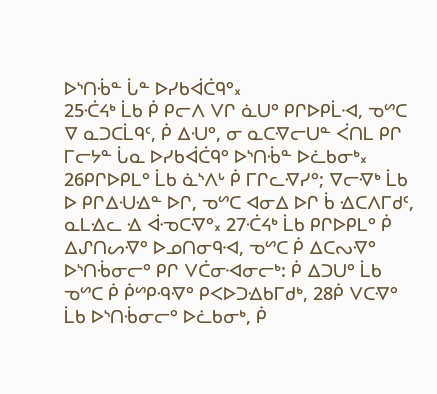ᐅᔅᑎᒀᓐ ᒑᓐ ᐅᓯᑲᐋᑖᑫᐤ᙮
25ᑣᔦᒃ ᒫᑲ ᑮ ᑭᓕᐱ ᐯᒋ ᓈᑌᐤ ᑭᒋᐅᑭᒫᐗ, ᓀᔥᑕ ᐁ ᓇᑐᑕᒫᑫᑦ, ᑮ ᐃᑗᐤ, ᓂ ᓇᑕᐌᓕᑌᓐ ᐹᑎᒪ ᑭᒋ ᒥᓕᔭᓐ ᒑᓇ ᐅᓯᑲᐋᑖᑫᐤ ᐅᔅᑎᒀᓐ ᐅᓛᑲᓂᒃ᙮
26ᑭᒋᐅᑭᒪᐤ ᒫᑲ ᓈᔅᐱᒡ ᑮ ᒥᒋᓚᐌᓯᐤ; ᐁᓕᐌᒃ ᒫᑲ ᐅ ᑭᒋᐃᑗᐎᓐ ᐅᒋ, ᓀᔥᑕ ᐊᓂᐃ ᐅᒋ ᑳ ᐎᑕᐱᒥᑯᑦ, ᓇᒪᐎᓚ ᐎ ᐋᓉᑕᐌᐤ᙮ 27ᑣᔦᒃ ᒫᑲ ᑭᒋᐅᑭᒪᐤ ᑮ ᐃᔑᑎᔕᐌᐤ ᐅᓄᑎᓂᑫᐗ, ᓀᔥᑕ ᑮ ᐃᑕᔓᐌᐤ ᐅᔅᑎᒀᓂᓕᐤ ᑭᒋ ᐯᑖᓂᐗᓂᓕᒃ: ᑮ ᐃᑐᑌᐤ ᒫᑲ ᓀᔥᑕ ᑮ ᑮᔥᑭᑴᐌᐤ ᑭᐸᐅᑐᐎᑲᒥᑯᒃ, 28ᑮ ᐯᑕᐌᐤ ᒫᑲ ᐅᔅᑎᒀᓂᓕᐤ ᐅᓛᑲᓂᒃ, ᑮ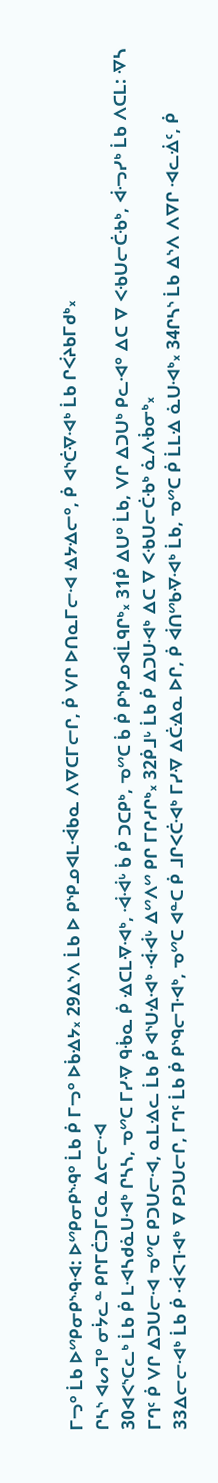ᒥᓓᐤ ᒫᑲ ᐅᔥᑭᓂᑭᔅᑴᐗ: ᐅᔥᑭᓂᑭᔅᑴᐤ ᒫᑲ ᑮ ᒥᓓᐤ ᐅᑳᐎᔭ᙮ 29ᐃᔅᐱ ᒫᑲ ᐅ ᑭᔅᑭᓄᐊᒪᐙᑲᓇ ᐱᐁᑕᒥᓕᒋ, ᑮ ᐯᒋ ᐅᑎᓇᒥᓕᐗ ᐎᔭᐎᓕᐤ, ᑮ ᐊᔅᑖᐌᐗᒃ ᒫᑲ ᒋᐹᔨᑲᒥᑯᒃ᙮
ᒋᓴᔅ ᐊᔕᒣᐤ ᓂᔮᓚᓐ ᑭᒋᒥᑖᑐᒥᑕᓇ ᐃᓕᓕᐗ
30ᐊᐸᔅᑕᓚᒃ ᒫᑲ ᑮ ᒪᐗᓴᑯᓈᑌᐗᒃ ᒋᓴᓴ, ᓀᔥᑕ ᒥᓯᐌ ᑫᒀᓇ ᑮ ᐎᑕᒪᐌᐗᒃ, ᐙᐙᒡ ᑳ ᑮ ᑐᑕᑭᒃ, ᓀᔥᑕ ᑳ ᑮ ᑭᔅᑭᓄᐊᒫᑫᒋᒃ᙮ 31ᑮ ᐃᑌᐤ ᒫᑲ, ᐯᒋ ᐃᑐᑌᒃ ᑭᓚᐗᐤ ᐃᑕ ᐁ ᐸᑾᑌᓕᑖᑾᒃ, ᐋᓜᓯᒃ ᒫᑲ ᐱᑕᒪ: ᐌᓴ ᒥᒉᑦ ᑮ ᐯᒋ ᐃᑐᑌᓕᐗ ᓀᔥᑕ ᑭᑐᑌᓕᐗ, ᓇᒪᐎᓚ ᒫᑲ ᑮ ᐊᔅᑌᐎᐗᒃ ᐙᐙᒡ ᐃᔥᐱᔥ ᑭᒋ ᒥᒋᓱᒋᒃ᙮ 32ᑮᒧᒡ ᒫᑲ ᑮ ᐃᑐᑌᐗᒃ ᐃᑕ ᐁ ᐸᑾᑌᓕᑖᑾᒃ ᓈᐱᒀᓂᒃ᙮
33ᐃᓕᓕᐗᒃ ᒫᑲ ᑮ ᐙᐸᒣᐗᒃ ᐁ ᑭᑐᑌᓕᒋ, ᒥᒉᑦ ᒫᑲ ᑮ ᑭᔅᑫᓕᒣᐗᒃ, ᓀᔥᑕ ᐊᓐᑕ ᑮ ᒧᒋᐸᑖᐗᒃ ᒥᓯᐌ ᐃᑖᐎᓇ ᐅᒋ, ᑮ ᐋᑎᔥᑲᐌᐗᒃ ᒫᑲ, ᓀᔥᑕ ᑮ ᒫᒪᐎ ᓈᑌᐗᒃ᙮ 34ᒋᓴᔅ ᒫᑲ ᐃᔅᐱ ᐱᐁᒋ ᐗᓚᐐᑦ, ᑮ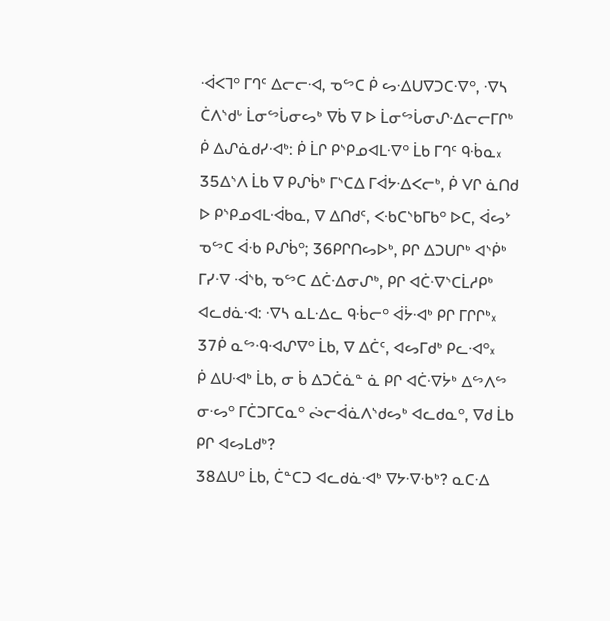ᐙᐸᒣᐤ ᒥᒉᑦ ᐃᓕᓕᐗ, ᓀᔥᑕ ᑮ ᔕᐎᑌᐁᑐᑕᐌᐤ, ᐌᓴ ᑖᐱᔅᑯᒡ ᒫᓂᔥᒑᓂᔕᒃ ᐁᑳ ᐁ ᐅ ᒫᓂᔥᒑᓂᔑᐎᓕᓕᒥᒋᒃ ᑮ ᐃᔑᓈᑯᓯᐗᒃ: ᑮ ᒫᒋ ᑭᔅᑭᓄᐊᒪᐌᐤ ᒫᑲ ᒥᒉᑦ ᑫᒀᓇ᙮ 35ᐃᔅᐱ ᒫᑲ ᐁ ᑭᔑᑳᒃ ᒥᔅᑕᐃ ᒥᐋᔭᐎᐸᓕᒃ, ᑮ ᐯᒋ ᓈᑎᑯ ᐅ ᑭᔅᑭᓄᐊᒪᐙᑲᓇ, ᐁ ᐃᑎᑯᑦ, ᐸᑾᑕᔅᑲᒥᑲᐤ ᐅᑕ, ᐋᔕᔾ ᓀᔥᑕ ᐋᑾ ᑭᔑᑳᐤ; 36ᑭᒋᑎᔕᐅᒃ, ᑭᒋ ᐃᑐᑌᒋᒃ ᐊᔅᑮᒃ ᒥᓯᐌ ᐙᔅᑲ, ᓀᔥᑕ ᐃᑖᐎᓂᔑᒃ, ᑭᒋ ᐊᑖᐌᔅᑕᒫᓱᑭᒃ ᐊᓚᑯᓈᐗ: ᐌᓴ ᓇᒪᐎᓚ ᑫᒀᓕᐤ ᐋᔮᐗᒃ ᑭᒋ ᒥᒋᒋᒃ᙮
37ᑮ ᓇᔥᑴᐗᔑᐁᐤ ᒫᑲ, ᐁ ᐃᑖᑦ, ᐊᔕᒥᑯᒃ ᑭᓚᐗᐤ᙮
ᑮ ᐃᑌᐗᒃ ᒫᑲ, ᓂ ᑳ ᐃᑐᑖᓈᓐ ᓈ ᑭᒋ ᐊᑖᐌᔮᒃ ᐃᔥᐱᔥ ᓂᔡᐤ ᒥᑖᑐᒥᑕᓇᐤ ᔔᓕᐋᓈᐱᔅᑯᔕᒃ ᐊᓚᑯᓇᐤ, ᐁᑯ ᒫᑲ ᑭᒋ ᐊᔕᒪᑯᒃ?
38ᐃᑌᐤ ᒫᑲ, ᑖᓐᑕᑐ ᐊᓚᑯᓈᐗᒃ ᐁᔭᐌᑾᒃ? ᓇᑕᐎ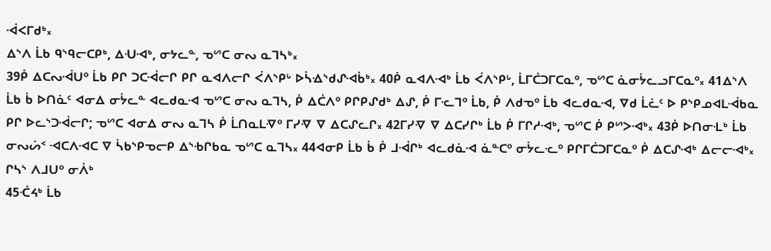ᐙᐸᒥᑯᒃ᙮
ᐃᔅᐱ ᒫᑲ ᑫᔅᑫᓕᑕᑭᒃ, ᐃᑗᐗᒃ, ᓂᔭᓚᓐ, ᓀᔥᑕ ᓂᔓ ᓇᒣᓴᒃ᙮
39ᑮ ᐃᑕᔓᐙᑌᐤ ᒫᑲ ᑭᒋ ᑐᑕᐙᓕᒋ ᑭᒋ ᓇᐊᐱᓕᒋ ᐹᐱᔅᑭᒡ ᐅᓵᐎᔅᑯᔑᐗᑳᒃ᙮ 40ᑮ ᓇᐊᐱᐗᒃ ᒫᑲ ᐹᐱᔅᑭᒡ, ᒫᒥᑖᑐᒥᑕᓇᐤ, ᓀᔥᑕ ᓈᓂᔮᓚᓗᒥᑕᓇᐤ᙮ 41ᐃᔅᐱ ᒫᑲ ᑳ ᐅᑎᓈᑦ ᐊᓂᐃ ᓂᔮᓚᓐ ᐊᓚᑯᓇᐗ ᓀᔥᑕ ᓂᔓ ᓇᒣᓴ, ᑮ ᐃᑖᐱᐤ ᑭᒋᑭᔑᑯᒃ ᐃᔑ, ᑮ ᒥᓦᒣᐤ ᒫᑲ, ᑮ ᐱᑯᓀᐤ ᒫᑲ ᐊᓚᑯᓇᐗ, ᐁᑯ ᒫᓛᑦ ᐅ ᑭᔅᑭᓄᐊᒪᐙᑲᓇ ᑭᒋ ᐅᓚᔅᑐᐙᓕᒋ; ᓀᔥᑕ ᐊᓂᐃ ᓂᔓ ᓇᒣᓴ ᑮ ᒫᑎᓇᒪᐌᐤ ᒥᓯᐌ ᐁ ᐃᑕᔑᓚᒋ᙮ 42ᒥᓯᐌ ᐁ ᐃᑕᓯᒋᒃ ᒫᑲ ᑮ ᒥᒋᓱᐗᒃ, ᓀᔥᑕ ᑮ ᑭᔥᐳᐗᒃ᙮ 43ᑮ ᐅᑎᓂᒶᒃ ᒫᑲ ᓂᔓᔖᑉ ᐗᑕᐱᐗᑕ ᐁ ᓵᑲᔅᑭᓀᓕᑭ ᐃᔅᑾᒋᑲᓇ ᓀᔥᑕ ᓇᒣᓴ᙮ 44ᐊᓂᑭ ᒫᑲ ᑳ ᑮ ᒧᐙᒋᒃ ᐊᓚᑯᓈᐗ ᓈᓐᑕᐤ ᓂᔮᓚᓦᐤ ᑭᒋᒥᑖᑐᒥᑕᓇᐤ ᑮ ᐃᑕᔑᐗᒃ ᐃᓕᓕᐗᒃ᙮
ᒋᓴᔅ ᐱᒧᑌᐤ ᓂᐲᒃ
45ᑣᔦᒃ ᒫᑲ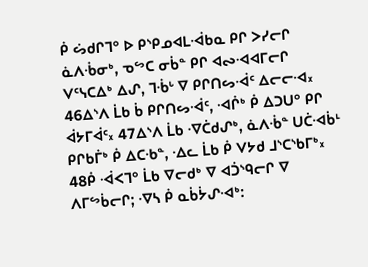ᑮ ᔖᑯᒋᒣᐤ ᐅ ᑭᔅᑭᓄᐊᒪᐙᑲᓇ ᑭᒋ ᐳᓯᓕᒋ ᓈᐱᒀᓂᒃ, ᓀᔥᑕ ᓂᑳᓐ ᑭᒋ ᐊᔓᐗᐊᒥᓕᒋ ᐯᑦᓭᑕᐃᒃ ᐃᔑ, ᒣᒀᒡ ᐁ ᑭᒋᑎᔕᐙᑦ ᐃᓕᓕᐗ᙮ 46ᐃᔅᐱ ᒫᑲ ᑳ ᑭᒋᑎᔕᐙᑦ, ᐗᒌᒃ ᑮ ᐃᑐᑌᐤ ᑭᒋ ᐋᔭᒥᐋᑦ᙮ 47ᐃᔅᐱ ᒫᑲ ᐌᑖᑯᔑᒃ, ᓈᐱᒀᓐ ᑌᑖᐗᑳᒻ ᑭᒋᑲᒦᒃ ᑮ ᐃᑕᑾᓐ, ᐎᓚ ᒫᑲ ᑮ ᐯᔭᑯ ᒧᔅᑕᔅᑲᒥᒃ᙮ 48ᑮ ᐙᐸᒣᐤ ᒫᑲ ᐁᓕᑯᒃ ᐁ ᐊᑑᔅᑫᓕᒋ ᐁ ᐱᒥᔥᑳᓕᒋ; ᐌᓴ ᑮ ᓇᑳᔮᔑᐗᒃ: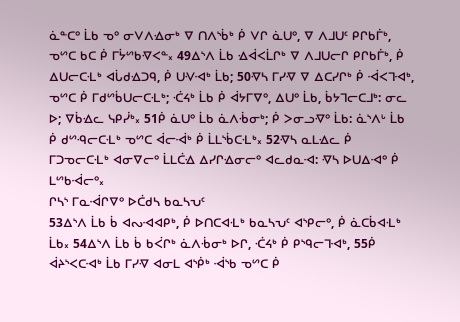ᓈᓐᑕᐤ ᒫᑲ ᓀᐤ ᓂᐯᐱᐎᓂᒃ ᐁ ᑎᐱᔅᑳᒃ ᑮ ᐯᒋ ᓈᑌᐤ, ᐁ ᐱᒧᑌᑦ ᑭᒋᑲᒦᒃ, ᓀᔥᑕ ᑲᑕ ᑮ ᒥᔮᔥᑲᐌᐸᓐ᙮ 49ᐃᔅᐱ ᒫᑲ ᐎᐋᐸᒫᒋᒃ ᐁ ᐱᒧᑌᓕᒋ ᑭᒋᑲᒦᒃ, ᑮ ᐃᑌᓕᑕᒶᒃ ᐊᒑᑯᐎᑐᑫ, ᑮ ᑌᐺᐗᒃ ᒫᑲ; 50ᐌᓴ ᒥᓯᐌ ᐁ ᐃᑕᓯᒋᒃ ᑮ ᐙᐸᒣᐗᒃ, ᓀᔥᑕ ᑮ ᒥᑯᔥᑳᑌᓕᑕᒶᒃ; ᑣᔦᒃ ᒫᑲ ᑮ ᐋᔭᒥᐁᐤ, ᐃᑌᐤ ᒫᑲ, ᑳᔭᒣᓕᑕᒧᒃ: ᓂᓚ ᐅ; ᐁᑳᐎᓚ ᓭᑭᓰᒃ᙮ 51ᑮ ᓈᑌᐤ ᒫᑲ ᓈᐱᒀᓂᒃ; ᑮ ᐳᓂᓗᐌᐤ ᒫᑲ: ᓈᔅᐱᒡ ᒫᑲ ᑮ ᑯᔥᑴᓕᑕᒶᒃ ᓀᔥᑕ ᐋᓕᐙᒃ ᑮ ᒫᒪᔅᑳᑕᒶᒃ᙮ 52ᐌᓴ ᓇᒪᐎᓚ ᑮ ᒥᑐᓀᓕᑕᒶᒃ ᐊᓂᐁᓕᐤ ᒫᒪᑖᐎ ᐃᓯᒋᐎᓂᓕᐤ ᐊᓚᑯᓇᐗ: ᐌᓴ ᐅᑌᐃᐗᐤ ᑮ ᒪᔥᑲᐙᓕᐤ᙮
ᒋᓴᔅ ᒥᓇᐙᒋᐁᐤ ᐅᑖᑯᓴ ᑲᓇᓴᕃᑦ
53ᐃᔅᐱ ᒫᑲ ᑳ ᐊᔓᐗᐊᑭᒃ, ᑮ ᐅᑎᑕᐊᒶᒃ ᑲᓇᓴᕃᑦ ᐊᔅᑭᓕᐤ, ᑮ ᓈᑕᑳᐊᒶᒃ ᒫᑲ᙮ 54ᐃᔅᐱ ᒫᑲ ᑳ ᑲᐹᒋᒃ ᓈᐱᒀᓂᒃ ᐅᒋ, ᑣᔦᒃ ᑮ ᑭᔅᑫᓕᒣᐗᒃ, 55ᑮ ᐋᔨᔅᐸᑕᐗᒃ ᒫᑲ ᒥᓯᐌ ᐊᓂᒪ ᐊᔅᑮᒃ ᐙᔅᑲ ᓀᔥᑕ ᑮ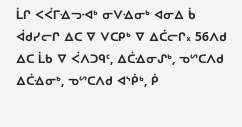ᒫᒋ ᐸᐹᒥᐎᓓᐗᒃ ᓂᐯᐎᓂᒃ ᐊᓂᐃ ᑳ ᐋᑯᓯᓕᒋ ᐃᑕ ᐁ ᐯᑕᑭᒃ ᐁ ᐃᑖᓕᒋ᙮ 56ᐱᑯ ᐃᑕ ᒫᑲ ᐁ ᐹᐱᑐᑫᑦ, ᐃᑖᐎᓂᔑᒃ, ᓀᔥᑕᐱᑯ ᐃᑖᐎᓂᒃ, ᓀᔥᑕᐱᑯ ᐊᔅᑮᒃ, ᑮ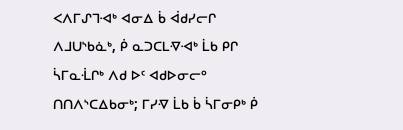ᐸᐱᒥᔑᒣᐗᒃ ᐊᓂᐃ ᑳ ᐋᑯᓯᓕᒋ ᐱᒧᑌᔅᑲᓈᒃ, ᑮ ᓇᑐᑕᒪᐌᐗᒃ ᒫᑲ ᑭᒋ ᓵᒥᓇᒸᒋᒃ ᐱᑯ ᐅᑦ ᐊᑯᐅᓂᓕᐤ ᑎᑎᐱᔅᑕᐃᑲᓂᒃ; ᒥᓯᐌ ᒫᑲ ᑳ ᓵᒥᓂᑭᒃ ᑮ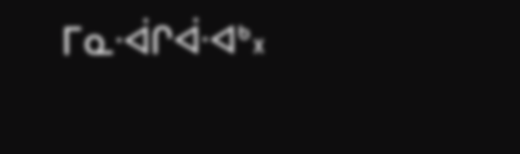ᒥᓇᐙᒋᐋᐗᒃ᙮